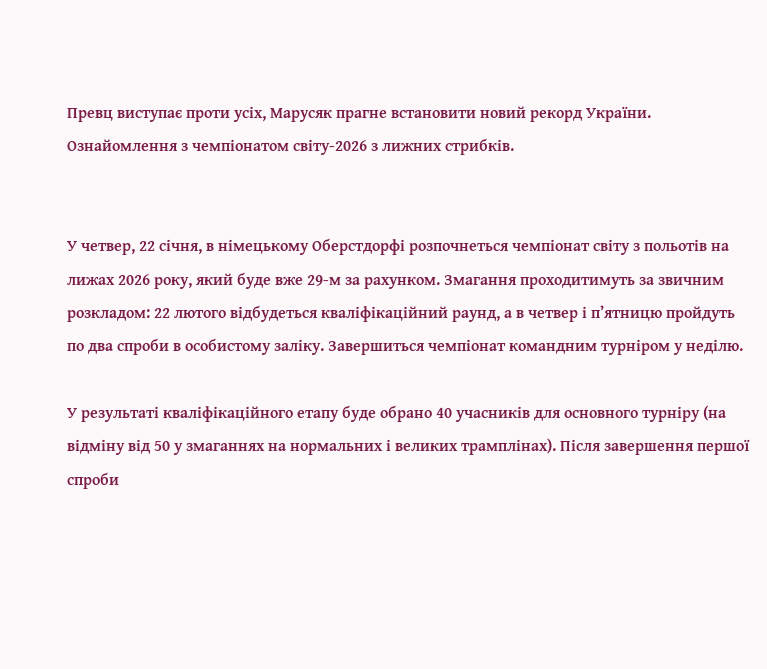Превц виступає проти усіх, Марусяк прагне встановити новий рекорд України. Ознайомлення з чемпіонатом світу-2026 з лижних стрибків.


У четвер, 22 січня, в німецькому Оберстдорфі розпочнеться чемпіонат світу з польотів на лижах 2026 року, який буде вже 29-м за рахунком. Змагання проходитимуть за звичним розкладом: 22 лютого відбудеться кваліфікаційний раунд, а в четвер і п’ятницю пройдуть по два спроби в особистому заліку. Завершиться чемпіонат командним турніром у неділю.

У результаті кваліфікаційного етапу буде обрано 40 учасників для основного турніру (на відміну від 50 у змаганнях на нормальних і великих трамплінах). Після завершення першої спроби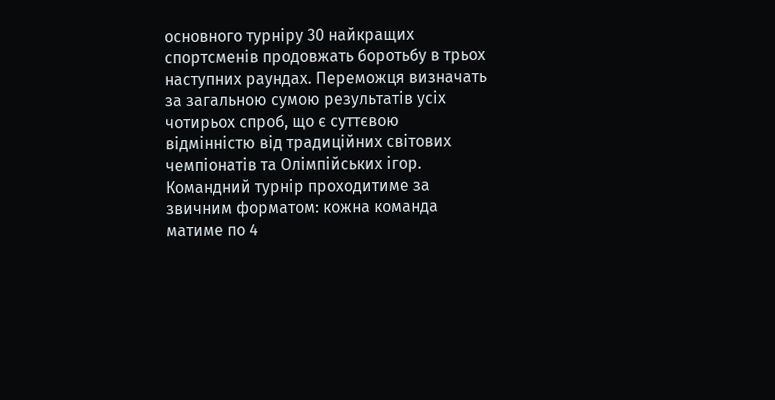основного турніру 30 найкращих спортсменів продовжать боротьбу в трьох наступних раундах. Переможця визначать за загальною сумою результатів усіх чотирьох спроб, що є суттєвою відмінністю від традиційних світових чемпіонатів та Олімпійських ігор. Командний турнір проходитиме за звичним форматом: кожна команда матиме по 4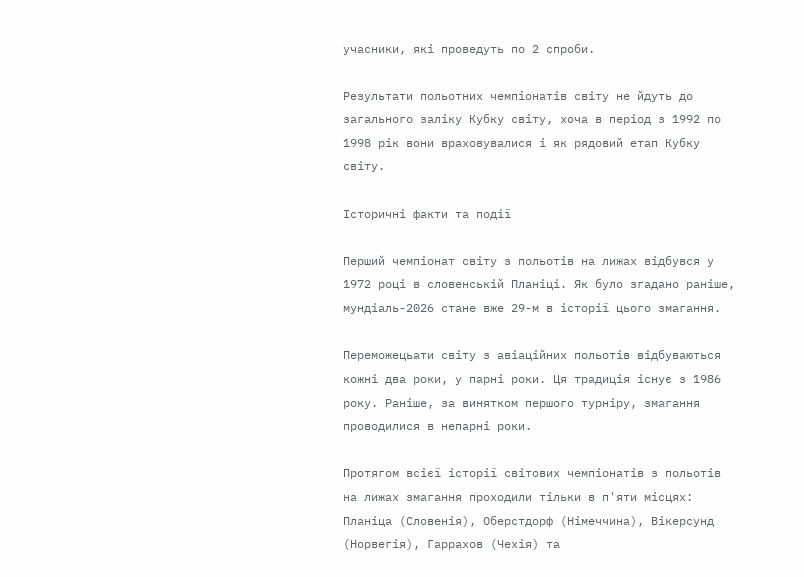учасники, які проведуть по 2 спроби.

Результати польотних чемпіонатів світу не йдуть до загального заліку Кубку світу, хоча в період з 1992 по 1998 рік вони враховувалися і як рядовий етап Кубку світу.

Історичні факти та події

Перший чемпіонат світу з польотів на лижах відбувся у 1972 році в словенській Планіці. Як було згадано раніше, мундіаль-2026 стане вже 29-м в історії цього змагання.

Переможецьати світу з авіаційних польотів відбуваються кожні два роки, у парні роки. Ця традиція існує з 1986 року. Раніше, за винятком першого турніру, змагання проводилися в непарні роки.

Протягом всієї історії світових чемпіонатів з польотів на лижах змагання проходили тільки в п'яти місцях: Планіца (Словенія), Оберстдорф (Німеччина), Вікерсунд (Норвегія), Гаррахов (Чехія) та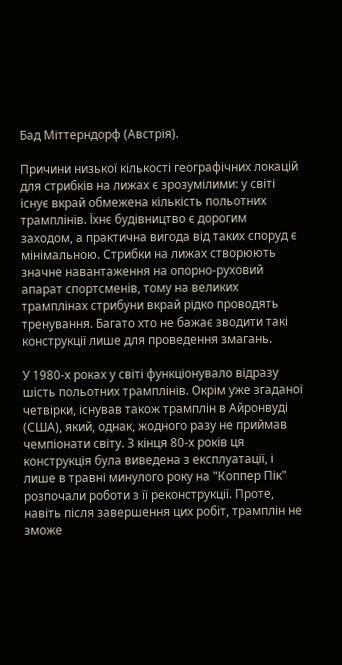Бад Міттерндорф (Австрія).

Причини низької кількості географічних локацій для стрибків на лижах є зрозумілими: у світі існує вкрай обмежена кількість польотних трамплінів. Їхнє будівництво є дорогим заходом, а практична вигода від таких споруд є мінімальною. Стрибки на лижах створюють значне навантаження на опорно-руховий апарат спортсменів, тому на великих трамплінах стрибуни вкрай рідко проводять тренування. Багато хто не бажає зводити такі конструкції лише для проведення змагань.

У 1980-х роках у світі функціонувало відразу шість польотних трамплінів. Окрім уже згаданої четвірки, існував також трамплін в Айронвуді (США), який, однак, жодного разу не приймав чемпіонати світу. З кінця 80-х років ця конструкція була виведена з експлуатації, і лише в травні минулого року на "Коппер Пік" розпочали роботи з її реконструкції. Проте, навіть після завершення цих робіт, трамплін не зможе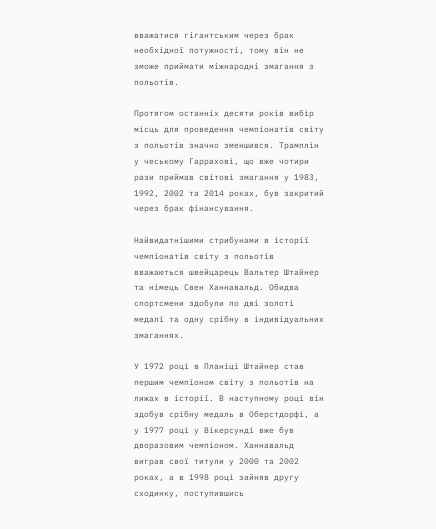вважатися гігантським через брак необхідної потужності, тому він не зможе приймати міжнародні змагання з польотів.

Протягом останніх десяти років вибір місць для проведення чемпіонатів світу з польотів значно зменшився. Трамплін у чеському Гаррахові, що вже чотири рази приймав світові змагання у 1983, 1992, 2002 та 2014 роках, був закритий через брак фінансування.

Найвидатнішими стрибунами в історії чемпіонатів світу з польотів вважаються швейцарець Вальтер Штайнер та німець Свен Ханнавальд. Обидва спортсмени здобули по дві золоті медалі та одну срібну в індивідуальних змаганнях.

У 1972 році в Планіці Штайнер став першим чемпіоном світу з польотів на лижах в історії. В наступному році він здобув срібну медаль в Оберстдорфі, а у 1977 році у Вікерсунді вже був дворазовим чемпіоном. Ханнавальд виграв свої титули у 2000 та 2002 роках, а в 1998 році зайняв другу сходинку, поступившись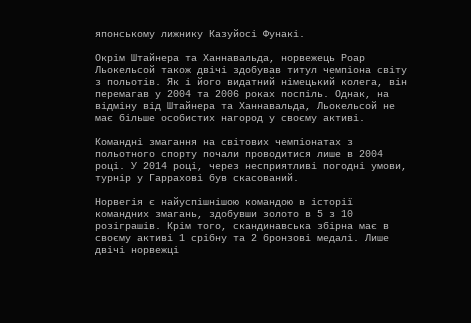японському лижнику Казуйосі Фунакі.

Окрім Штайнера та Ханнавальда, норвежець Роар Льокельсой також двічі здобував титул чемпіона світу з польотів. Як і його видатний німецький колега, він перемагав у 2004 та 2006 роках поспіль. Однак, на відміну від Штайнера та Ханнавальда, Льокельсой не має більше особистих нагород у своєму активі.

Командні змагання на світових чемпіонатах з польотного спорту почали проводитися лише в 2004 році. У 2014 році, через несприятливі погодні умови, турнір у Гаррахові був скасований.

Норвегія є найуспішнішою командою в історії командних змагань, здобувши золото в 5 з 10 розіграшів. Крім того, скандинавська збірна має в своєму активі 1 срібну та 2 бронзові медалі. Лише двічі норвежці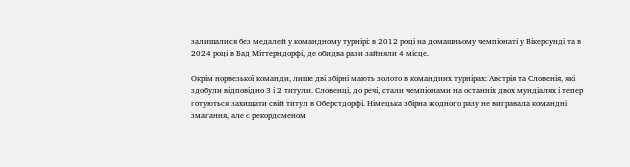залишалися без медалей у командному турнірі: в 2012 році на домашньому чемпіонаті у Вікерсунді та в 2024 році в Бад Міттерндорфі, де обидва рази зайняли 4 місце.

Окрім норвезької команди, лише дві збірні мають золото в командних турнірах: Австрія та Словенія, які здобули відповідно 3 і 2 титули. Словенці, до речі, стали чемпіонами на останніх двох мундіалях і тепер готуються захищати свій титул в Оберстдорфі. Німецька збірна жодного разу не вигравала командні змагання, але є рекордсменом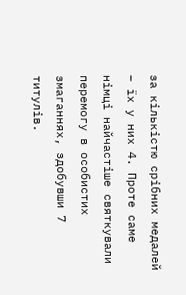за кількістю срібних медалей – їх у них 4. Проте саме німці найчастіше святкували перемогу в особистих змаганнях, здобувши 7 титулів.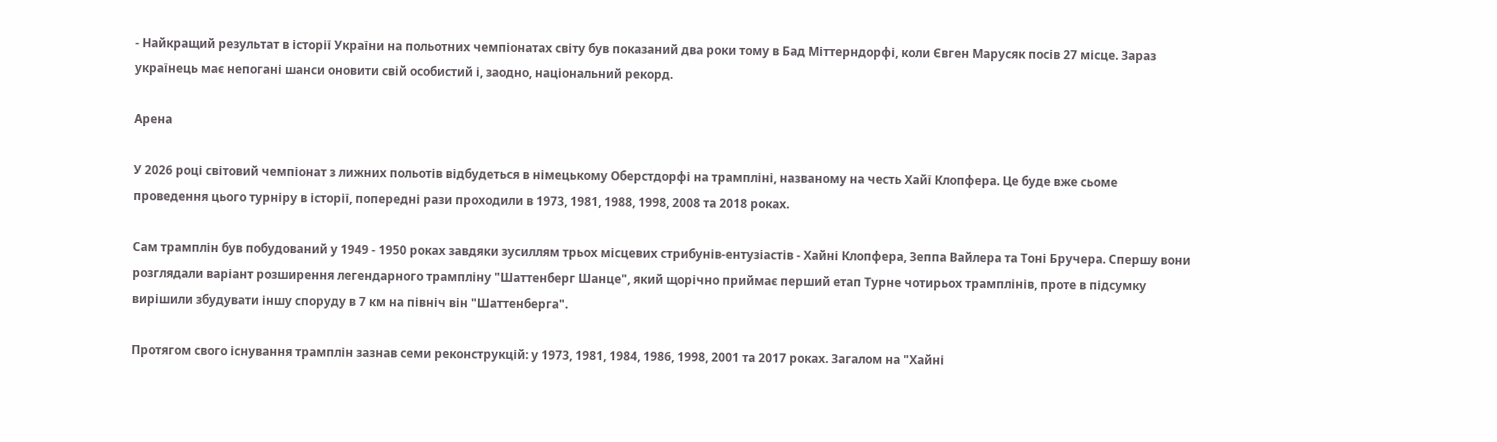- Найкращий результат в історії України на польотних чемпіонатах світу був показаний два роки тому в Бад Міттерндорфі, коли Євген Марусяк посів 27 місце. Зараз українець має непогані шанси оновити свій особистий і, заодно, національний рекорд.

Арена

У 2026 році світовий чемпіонат з лижних польотів відбудеться в німецькому Оберстдорфі на трампліні, названому на честь Хайї Клопфера. Це буде вже сьоме проведення цього турніру в історії, попередні рази проходили в 1973, 1981, 1988, 1998, 2008 та 2018 роках.

Сам трамплін був побудований у 1949 - 1950 роках завдяки зусиллям трьох місцевих стрибунів-ентузіастів - Хайні Клопфера, Зеппа Вайлера та Тоні Бручера. Спершу вони розглядали варіант розширення легендарного трампліну "Шаттенберг Шанце", який щорічно приймає перший етап Турне чотирьох трамплінів, проте в підсумку вирішили збудувати іншу споруду в 7 км на північ він "Шаттенберга".

Протягом свого існування трамплін зазнав семи реконструкцій: у 1973, 1981, 1984, 1986, 1998, 2001 та 2017 роках. Загалом на "Хайні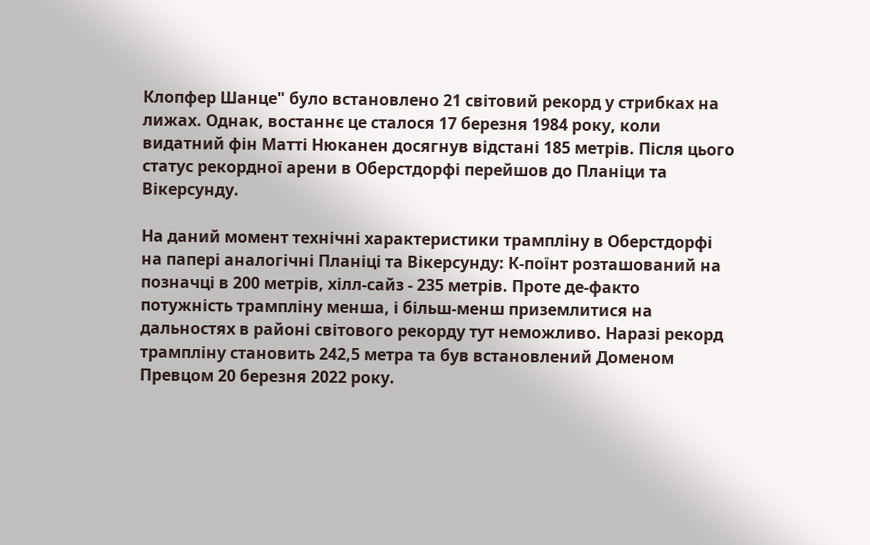Клопфер Шанце" було встановлено 21 світовий рекорд у стрибках на лижах. Однак, востаннє це сталося 17 березня 1984 року, коли видатний фін Матті Нюканен досягнув відстані 185 метрів. Після цього статус рекордної арени в Оберстдорфі перейшов до Планіци та Вікерсунду.

На даний момент технічні характеристики трампліну в Оберстдорфі на папері аналогічні Планіці та Вікерсунду: К-поїнт розташований на позначці в 200 метрів, хілл-сайз - 235 метрів. Проте де-факто потужність трампліну менша, і більш-менш приземлитися на дальностях в районі світового рекорду тут неможливо. Наразі рекорд трампліну становить 242,5 метра та був встановлений Доменом Превцом 20 березня 2022 року.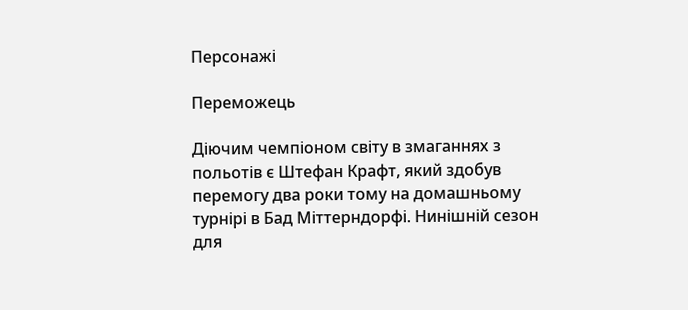Персонажі

Переможець

Діючим чемпіоном світу в змаганнях з польотів є Штефан Крафт, який здобув перемогу два роки тому на домашньому турнірі в Бад Міттерндорфі. Нинішній сезон для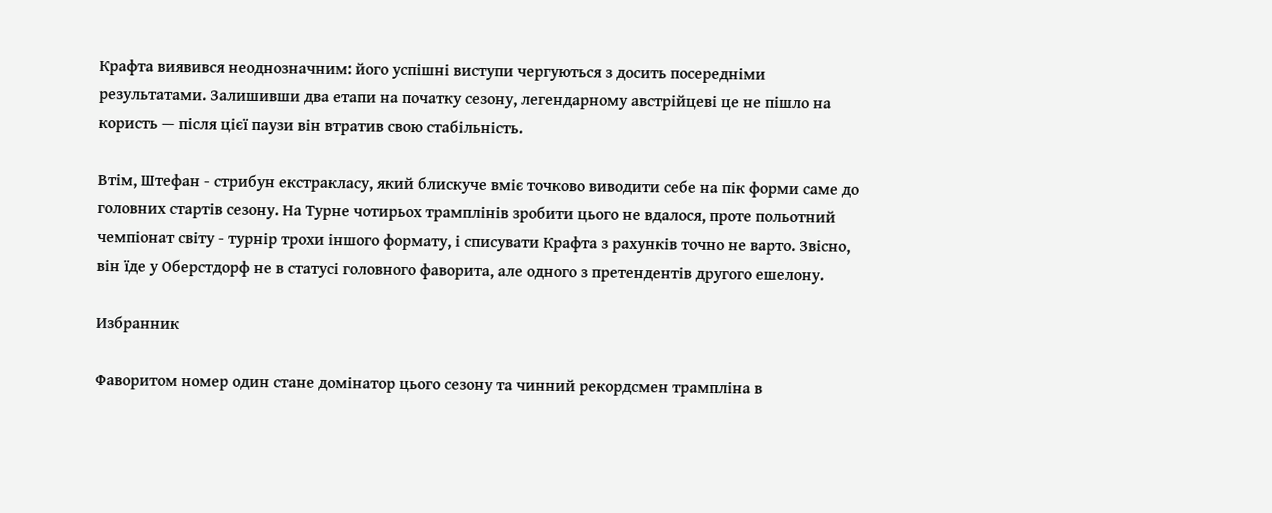Крафта виявився неоднозначним: його успішні виступи чергуються з досить посередніми результатами. Залишивши два етапи на початку сезону, легендарному австрійцеві це не пішло на користь — після цієї паузи він втратив свою стабільність.

Втім, Штефан - стрибун екстракласу, який блискуче вміє точково виводити себе на пік форми саме до головних стартів сезону. На Турне чотирьох трамплінів зробити цього не вдалося, проте польотний чемпіонат світу - турнір трохи іншого формату, і списувати Крафта з рахунків точно не варто. Звісно, він їде у Оберстдорф не в статусі головного фаворита, але одного з претендентів другого ешелону.

Избранник

Фаворитом номер один стане домінатор цього сезону та чинний рекордсмен трампліна в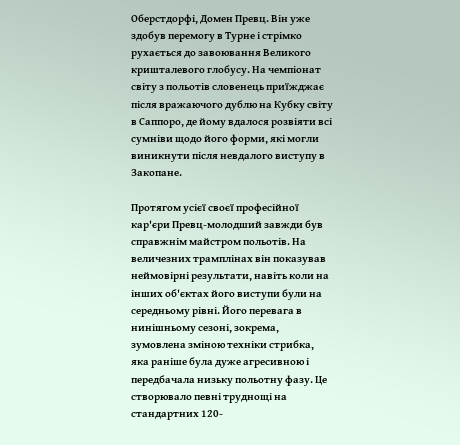Оберстдорфі, Домен Превц. Він уже здобув перемогу в Турне і стрімко рухається до завоювання Великого кришталевого глобусу. На чемпіонат світу з польотів словенець приїжджає після вражаючого дублю на Кубку світу в Саппоро, де йому вдалося розвіяти всі сумніви щодо його форми, які могли виникнути після невдалого виступу в Закопане.

Протягом усієї своєї професійної кар'єри Превц-молодший завжди був справжнім майстром польотів. На величезних трамплінах він показував неймовірні результати, навіть коли на інших об'єктах його виступи були на середньому рівні. Його перевага в нинішньому сезоні, зокрема, зумовлена зміною техніки стрибка, яка раніше була дуже агресивною і передбачала низьку польотну фазу. Це створювало певні труднощі на стандартних 120-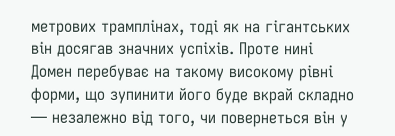метрових трамплінах, тоді як на гігантських він досягав значних успіхів. Проте нині Домен перебуває на такому високому рівні форми, що зупинити його буде вкрай складно — незалежно від того, чи повернеться він у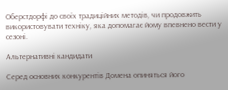Оберстдорфі до своїх традиційних методів, чи продовжить використовувати техніку, яка допомагає йому впевнено вести у сезоні.

Альтернативні кандидати

Серед основних конкурентів Домена опиняться його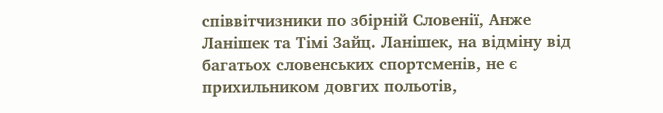співвітчизники по збірній Словенії, Анже Ланішек та Тімі Зайц. Ланішек, на відміну від багатьох словенських спортсменів, не є прихильником довгих польотів,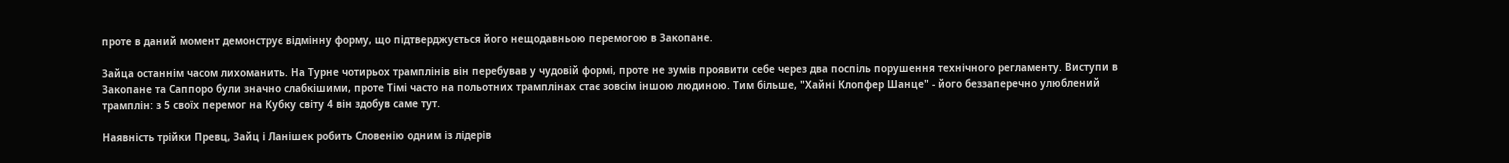проте в даний момент демонструє відмінну форму, що підтверджується його нещодавньою перемогою в Закопане.

Зайца останнім часом лихоманить. На Турне чотирьох трамплінів він перебував у чудовій формі, проте не зумів проявити себе через два поспіль порушення технічного регламенту. Виступи в Закопане та Саппоро були значно слабкішими, проте Тімі часто на польотних трамплінах стає зовсім іншою людиною. Тим більше, "Хайні Клопфер Шанце" - його беззаперечно улюблений трамплін: з 5 своїх перемог на Кубку світу 4 він здобув саме тут.

Наявність трійки Превц, Зайц і Ланішек робить Словенію одним із лідерів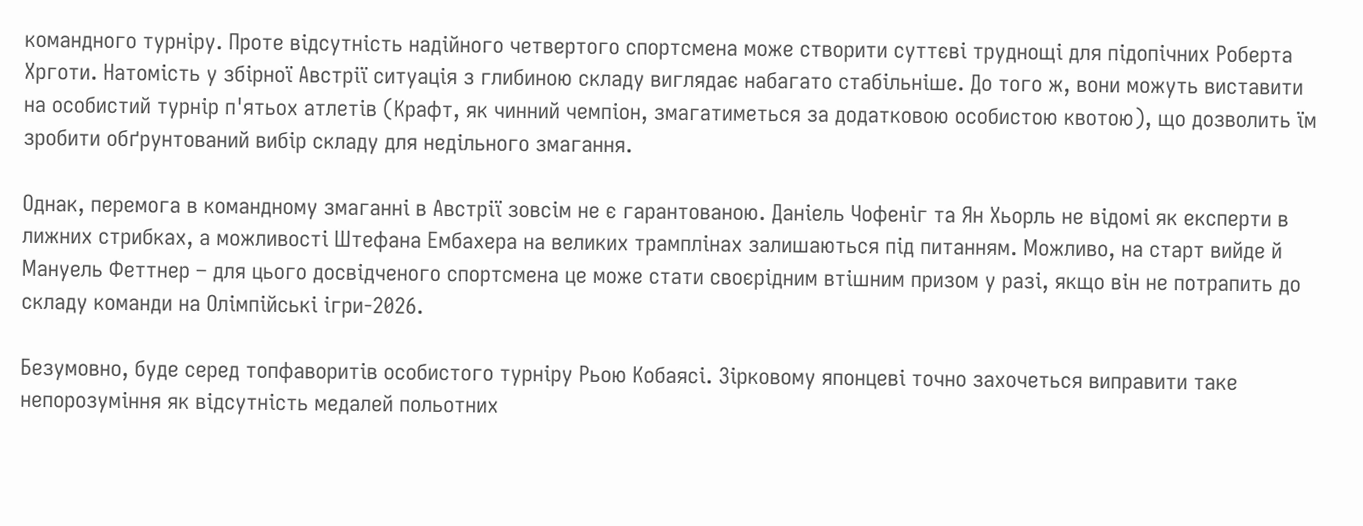командного турніру. Проте відсутність надійного четвертого спортсмена може створити суттєві труднощі для підопічних Роберта Хрготи. Натомість у збірної Австрії ситуація з глибиною складу виглядає набагато стабільніше. До того ж, вони можуть виставити на особистий турнір п'ятьох атлетів (Крафт, як чинний чемпіон, змагатиметься за додатковою особистою квотою), що дозволить їм зробити обґрунтований вибір складу для недільного змагання.

Однак, перемога в командному змаганні в Австрії зовсім не є гарантованою. Даніель Чофеніг та Ян Хьорль не відомі як експерти в лижних стрибках, а можливості Штефана Ембахера на великих трамплінах залишаються під питанням. Можливо, на старт вийде й Мануель Феттнер – для цього досвідченого спортсмена це може стати своєрідним втішним призом у разі, якщо він не потрапить до складу команди на Олімпійські ігри-2026.

Безумовно, буде серед топфаворитів особистого турніру Рьою Кобаясі. Зірковому японцеві точно захочеться виправити таке непорозуміння як відсутність медалей польотних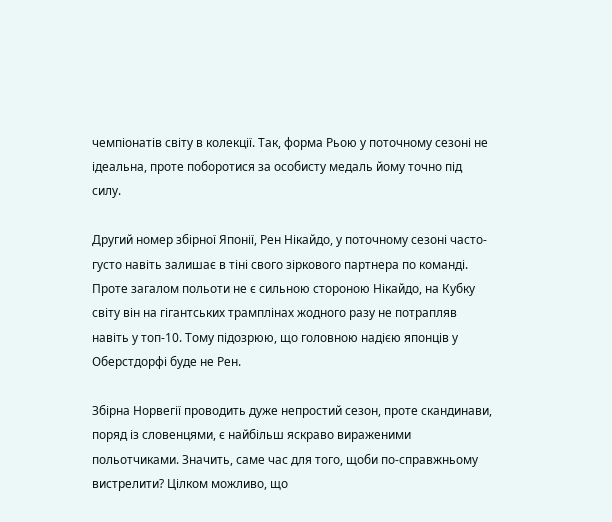чемпіонатів світу в колекції. Так, форма Рьою у поточному сезоні не ідеальна, проте поборотися за особисту медаль йому точно під силу.

Другий номер збірної Японії, Рен Нікайдо, у поточному сезоні часто-густо навіть залишає в тіні свого зіркового партнера по команді. Проте загалом польоти не є сильною стороною Нікайдо, на Кубку світу він на гігантських трамплінах жодного разу не потрапляв навіть у топ-10. Тому підозрюю, що головною надією японців у Оберстдорфі буде не Рен.

Збірна Норвегії проводить дуже непростий сезон, проте скандинави, поряд із словенцями, є найбільш яскраво вираженими польотчиками. Значить, саме час для того, щоби по-справжньому вистрелити? Цілком можливо, що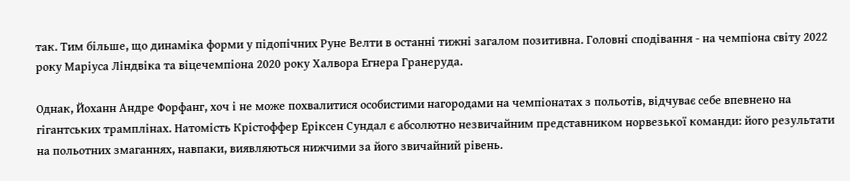так. Тим більше, що динаміка форми у підопічних Руне Велти в останні тижні загалом позитивна. Головні сподівання - на чемпіона світу 2022 року Маріуса Ліндвіка та віцечемпіона 2020 року Халвора Егнера Гранеруда.

Однак, Йоханн Андре Форфанг, хоч і не може похвалитися особистими нагородами на чемпіонатах з польотів, відчуває себе впевнено на гігантських трамплінах. Натомість Крістоффер Еріксен Сундал є абсолютно незвичайним представником норвезької команди: його результати на польотних змаганнях, навпаки, виявляються нижчими за його звичайний рівень.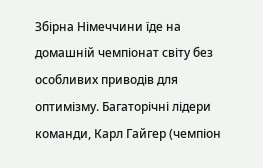Збірна Німеччини їде на домашній чемпіонат світу без особливих приводів для оптимізму. Багаторічні лідери команди, Карл Гайгер (чемпіон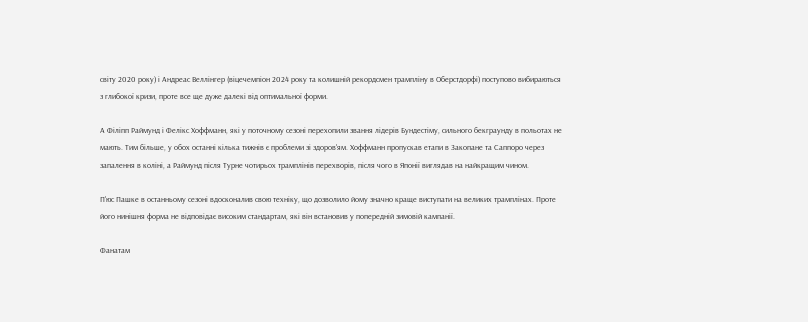світу 2020 року) і Андреас Веллінгер (віцечемпіон 2024 року та колишній рекордсмен трампліну в Оберстдорфі) поступово вибираються з глибокої кризи, проте все ще дуже далекі від оптимальної форми.

А Філіпп Раймунд і Фелікс Хоффманн, які у поточному сезоні перехопили звання лідерів Бундестіму, сильного бекграунду в польотах не мають. Тим більше, у обох останні кілька тижнів є проблеми зі здоров'ям. Хоффманн пропускав етапи в Закопане та Саппоро через запалення в коліні, а Раймунд після Турне чотирьох трамплінів перехворів, після чого в Японії виглядав на найкращим чином.

П'юс Пашке в останньому сезоні вдосконалив свою техніку, що дозволило йому значно краще виступати на великих трамплінах. Проте його нинішня форма не відповідає високим стандартам, які він встановив у попередній зимовій кампанії.

Фанатам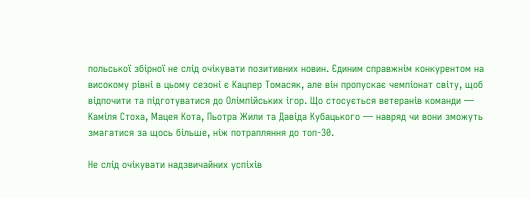польської збірної не слід очікувати позитивних новин. Єдиним справжнім конкурентом на високому рівні в цьому сезоні є Кацпер Томасяк, але він пропускає чемпіонат світу, щоб відпочити та підготуватися до Олімпійських ігор. Що стосується ветеранів команди — Каміля Стоха, Мацея Кота, Пьотра Жили та Давіда Кубацького — навряд чи вони зможуть змагатися за щось більше, ніж потрапляння до топ-30.

Не слід очікувати надзвичайних успіхів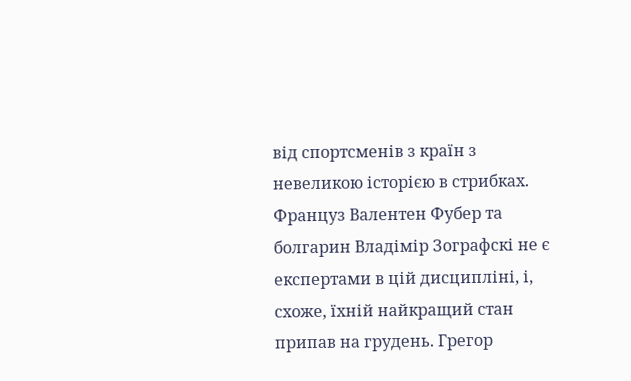від спортсменів з країн з невеликою історією в стрибках. Француз Валентен Фубер та болгарин Владімір Зографскі не є експертами в цій дисципліні, і, схоже, їхній найкращий стан припав на грудень. Грегор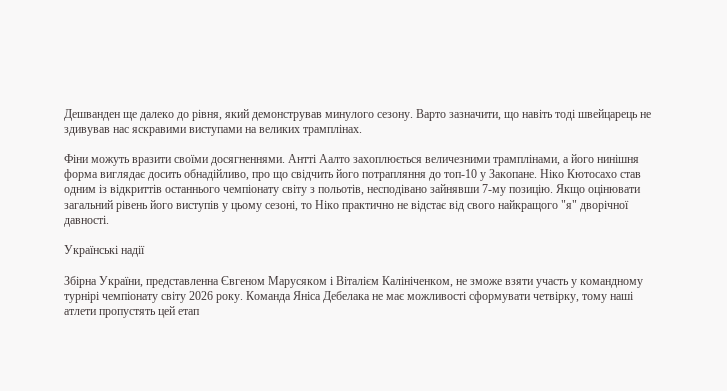Дешванден ще далеко до рівня, який демонстрував минулого сезону. Варто зазначити, що навіть тоді швейцарець не здивував нас яскравими виступами на великих трамплінах.

Фіни можуть вразити своїми досягненнями. Антті Аалто захоплюється величезними трамплінами, а його нинішня форма виглядає досить обнадійливо, про що свідчить його потрапляння до топ-10 у Закопане. Ніко Кютосахо став одним із відкриттів останнього чемпіонату світу з польотів, несподівано зайнявши 7-му позицію. Якщо оцінювати загальний рівень його виступів у цьому сезоні, то Ніко практично не відстає від свого найкращого "я" дворічної давності.

Українські надії

Збірна України, представленна Євгеном Марусяком і Віталієм Калініченком, не зможе взяти участь у командному турнірі чемпіонату світу 2026 року. Команда Яніса Дебелака не має можливості сформувати четвірку, тому наші атлети пропустять цей етап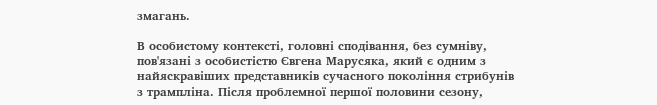змагань.

В особистому контексті, головні сподівання, без сумніву, пов'язані з особистістю Євгена Марусяка, який є одним з найяскравіших представників сучасного покоління стрибунів з трампліна. Після проблемної першої половини сезону,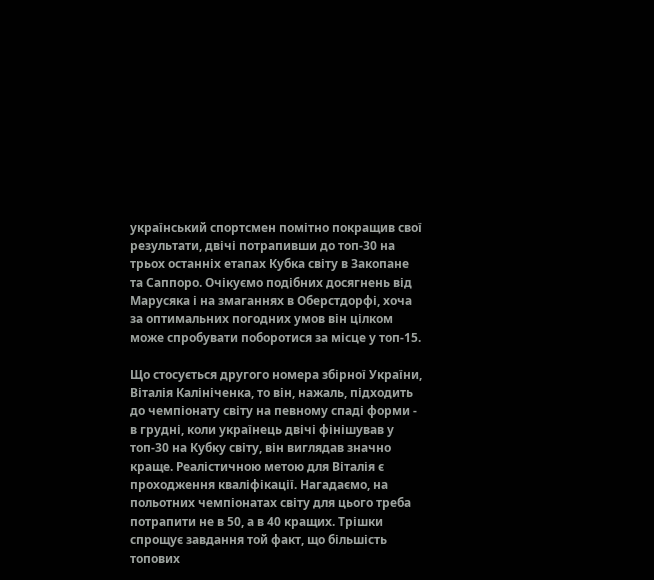український спортсмен помітно покращив свої результати, двічі потрапивши до топ-30 на трьох останніх етапах Кубка світу в Закопане та Саппоро. Очікуємо подібних досягнень від Марусяка і на змаганнях в Оберстдорфі, хоча за оптимальних погодних умов він цілком може спробувати поборотися за місце у топ-15.

Що стосується другого номера збірної України, Віталія Калініченка, то він, нажаль, підходить до чемпіонату світу на певному спаді форми - в грудні, коли українець двічі фінішував у топ-30 на Кубку світу, він виглядав значно краще. Реалістичною метою для Віталія є проходження кваліфікації. Нагадаємо, на польотних чемпіонатах світу для цього треба потрапити не в 50, а в 40 кращих. Трішки спрощує завдання той факт, що більшість топових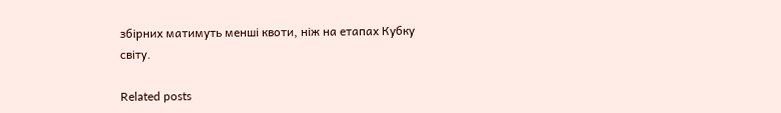збірних матимуть менші квоти, ніж на етапах Кубку світу.

Related posts